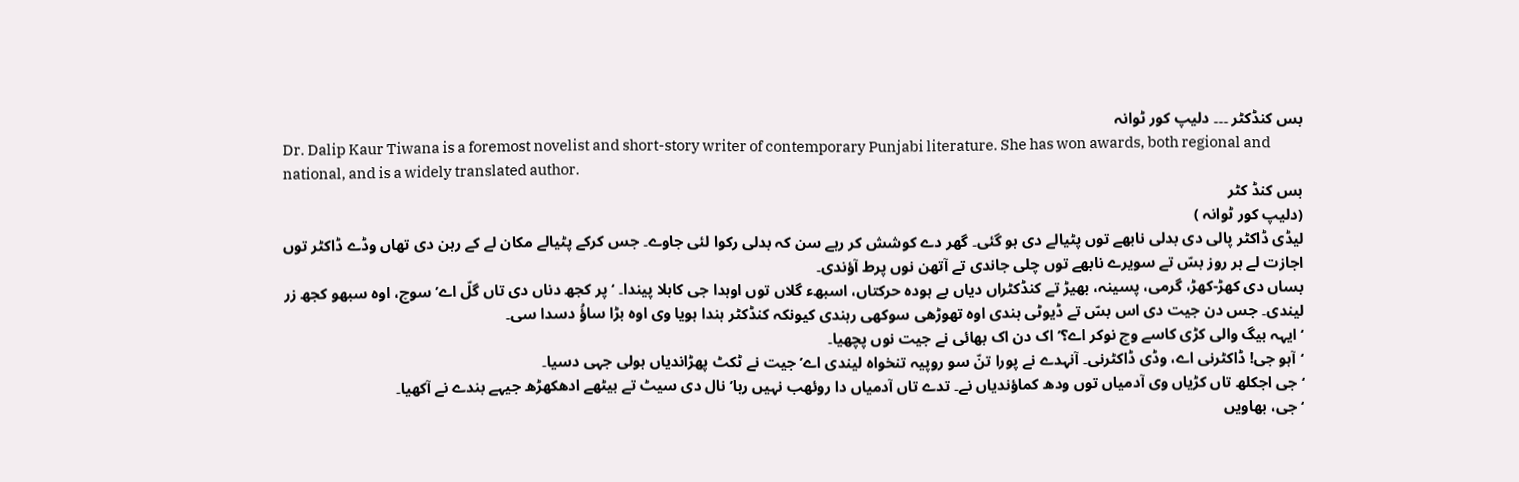بس کنڈکٹر ۔۔۔ دلیپ کور ٹوانہ
Dr. Dalip Kaur Tiwana is a foremost novelist and short-story writer of contemporary Punjabi literature. She has won awards, both regional and national, and is a widely translated author.
بس کنڈ کٹر
(دلیپ کور ٹوانہ )
لیڈی ڈاکٹر پالی دی بدلی نابھے توں پٹیالے دی ہو گئی۔ گھر دے کوشش کر رہے سن کہ بدلی رکوا لئی جاوے۔ جس کرکے پٹیالے مکان لے کے رہن دی تھاں وڈے ڈاکٹر توں اجازت لے ہر روز بسّ تے سویرے نابھے توں چلی جاندی تے آتھن نوں پرط آؤندی۔
بساں دی کھڑ-کھڑ، گرمی، پسینہ، بھیڑ تے کنڈکٹراں دیاں بے ہودہ حرکتاں، اسبھء گلاں توں اوہدا جی کاہلا پیندا۔ ‘پر کجھ دناں دی تاں گلّ اے’ سوچ، اوہ سبھو کجھ زر لیندی۔ جس دن جیت دی اس بسّ تے ڈیوٹی ہندی اوہ تھوڑھی سوکھی رہندی کیونکہ کنڈکٹر ہندا ہویا وی اوہ بڑا ساؤُ دسدا سی۔
‘ایہہ بیگ والی کڑی کاسے وچ نوکر اے؟’ اک دن اک بھائی نے جیت نوں پچھیا۔
‘آہو جی! ڈاکٹرنی اے، وڈی ڈاکٹرنی۔ آنہدے نے پورا تنّ سو روپیہ تنخواہ لیندی اے’ جیت نے ٹکٹ پھڑاندیاں ہولی جہی دسیا۔
‘جی اجکلھ تاں کڑیاں وی آدمیاں توں ودھ کماؤندیاں نے۔ تدے تاں آدمیاں دا روئھب نہیں رہا’ نال دی سیٹ تے بیٹھے ادھکھڑھ جیہے بندے نے آکھیا۔
‘جی، بھاویں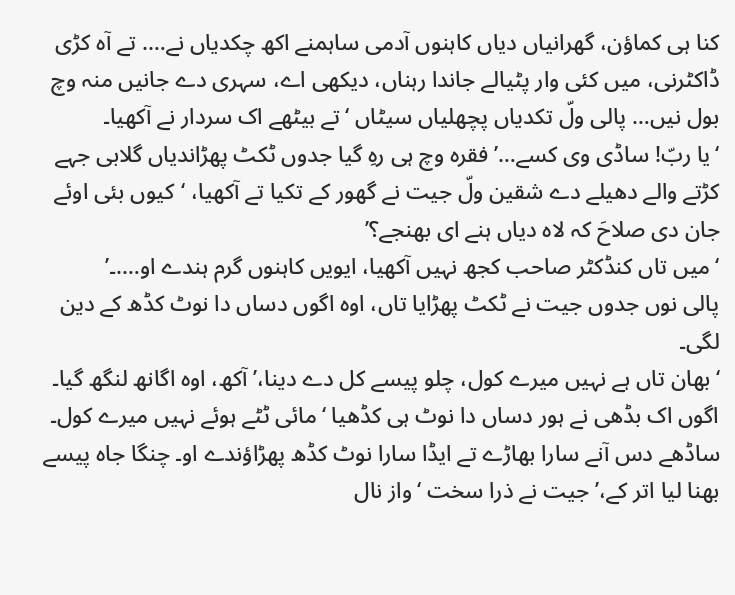کنا ہی کماؤن، گھرانیاں دیاں کاہنوں آدمی ساہمنے اکھ چکدیاں نے…. تے آہ کڑی ڈاکٹرنی، میں کئی وار پٹیالے جاندا رہناں، دیکھی اے، سہری دے جانیں منہ وچ بول نیں… پالی ولّ تکدیاں پچھلیاں سیٹاں ‘تے بیٹھے اک سردار نے آکھیا۔
‘یا ربّ! ساڈی وی کسے…’ فقرہ وچ ہی رہِ گیا جدوں ٹکٹ پھڑاندیاں گلابی جہے کڑتے والے دھیلے دے شقین ولّ جیت نے گھور کے تکیا تے آکھیا، ‘کیوں بئی اوئے جان دی صلاحَ کہ لاہ دیاں ہنے ای بھنجے؟’
‘میں تاں کنڈکٹر صاحب کجھ نہیں آکھیا، ایویں کاہنوں گرم ہندے او….۔’
پالی نوں جدوں جیت نے ٹکٹ پھڑایا تاں، اوہ اگوں دساں دا نوٹ کڈھ کے دین لگی۔
‘بھان تاں ہے نہیں میرے کول، چلو پیسے کل دے دینا،’ آکھ، اوہ اگانھ لنگھ گیا۔
اگوں اک بڈھی نے ہور دساں دا نوٹ ہی کڈھیا ‘مائی ٹٹے ہوئے نہیں میرے کول۔ ساڈھے دس آنے سارا بھاڑے تے ایڈا سارا نوٹ کڈھ پھڑاؤندے او۔ چنگا جاہ پیسے بھنا لیا اتر کے،’ جیت نے ذرا سخت ‘واز نال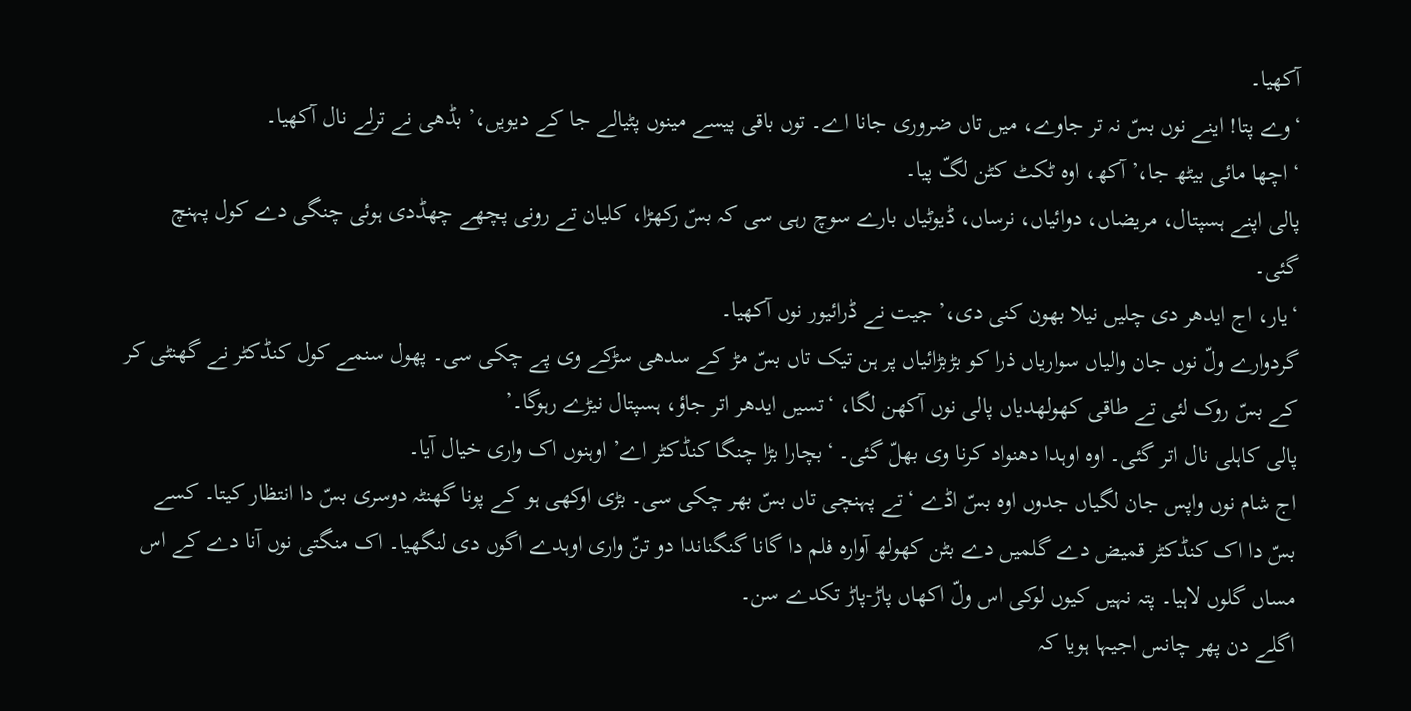آکھیا۔
‘وے پتا! اینے نوں بسّ نہ تر جاوے، میں تاں ضروری جانا اے۔ توں باقی پیسے مینوں پٹیالے جا کے دیویں،’ بڈھی نے ترلے نال آکھیا۔
‘اچھا مائی بیٹھ جا،’ آکھ، اوہ ٹکٹ کٹن لگّ پیا۔
پالی اپنے ہسپتال، مریضاں، دوائیاں، نرساں، ڈیوٹیاں بارے سوچ رہی سی کہ بسّ رکھڑا، کلیان تے رونی پچھے چھڈدی ہوئی چنگی دے کول پہنچ گئی۔
‘یار، اج ایدھر دی چلیں نیلا بھون کنی دی،’ جیت نے ڈرائیور نوں آکھیا۔
گردوارے ولّ نوں جان والیاں سواریاں ذرا کو بڑبڑائیاں پر ہن تیک تاں بسّ مڑ کے سدھی سڑکے وی پے چکی سی۔ پھول سنمے کول کنڈکٹر نے گھنٹی کر کے بسّ روک لئی تے طاقی کھولھدیاں پالی نوں آکھن لگا، ‘تسیں ایدھر اتر جاؤ، ہسپتال نیڑے رہوگا۔’
پالی کاہلی نال اتر گئی۔ اوہ اوہدا دھنواد کرنا وی بھلّ گئی۔ ‘بچارا بڑا چنگا کنڈکٹر اے’ اوہنوں اک واری خیال آیا۔
اج شام نوں واپس جان لگیاں جدوں اوہ بسّ اڈے ‘تے پہنچی تاں بسّ بھر چکی سی۔ بڑی اوکھی ہو کے پونا گھنٹہ دوسری بسّ دا انتظار کیتا۔ کسے بسّ دا اک کنڈکٹر قمیض دے گلمیں دے بٹن کھولھ آوارہ فلم دا گانا گنگناندا دو تنّ واری اوہدے اگوں دی لنگھیا۔ اک منگتی نوں آنا دے کے اس مساں گلوں لاہیا۔ پتہ نہیں کیوں لوکی اس ولّ اکھاں پاڑ-پاڑ تکدے سن۔
اگلے دن پھر چانس اجیہا ہویا کہ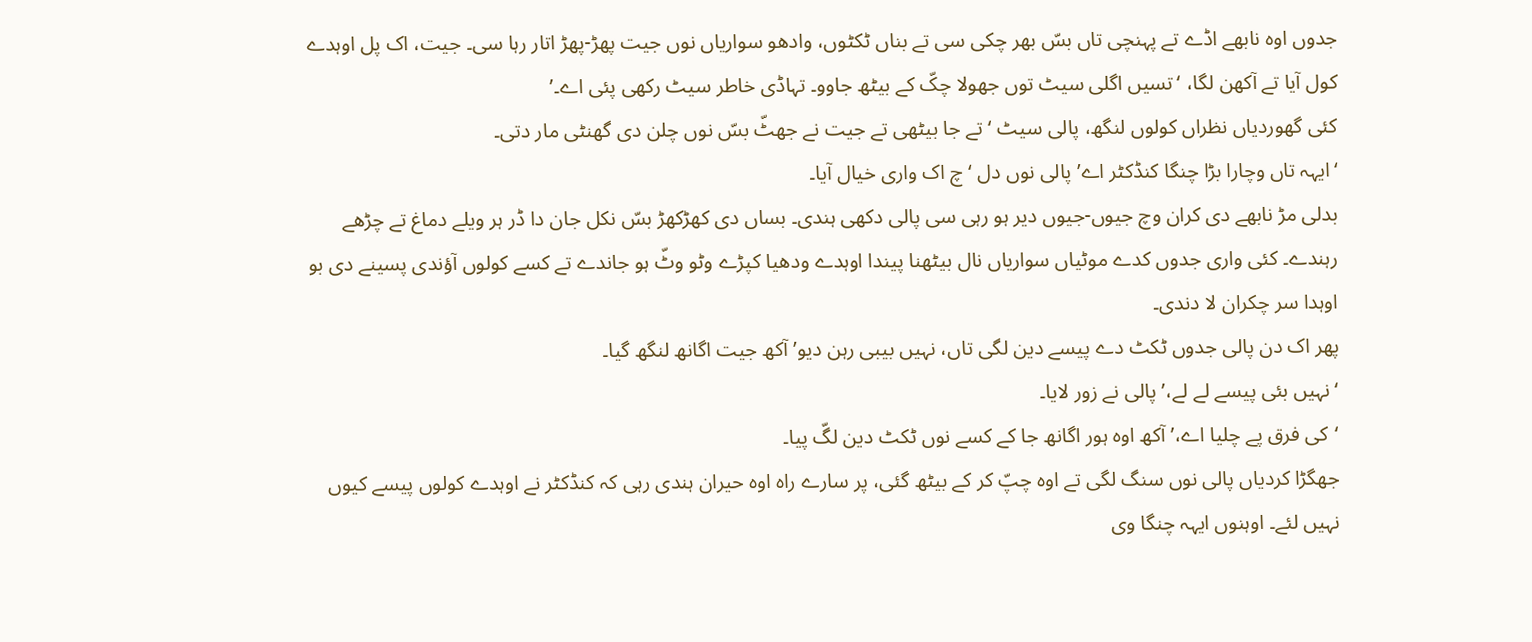جدوں اوہ نابھے اڈے تے پہنچی تاں بسّ بھر چکی سی تے بناں ٹکٹوں، وادھو سواریاں نوں جیت پھڑ-پھڑ اتار رہا سی۔ جیت، اک پل اوہدے کول آیا تے آکھن لگا، ‘تسیں اگلی سیٹ توں جھولا چکّ کے بیٹھ جاوو۔ تہاڈی خاطر سیٹ رکھی پئی اے۔’
کئی گھوردیاں نظراں کولوں لنگھ، پالی سیٹ ‘تے جا بیٹھی تے جیت نے جھٹّ بسّ نوں چلن دی گھنٹی مار دتی۔
‘ایہہ تاں وچارا بڑا چنگا کنڈکٹر اے’ پالی نوں دل ‘چ اک واری خیال آیا۔
بدلی مڑ نابھے دی کران وچ جیوں-جیوں دیر ہو رہی سی پالی دکھی ہندی۔ بساں دی کھڑکھڑ بسّ نکل جان دا ڈر ہر ویلے دماغ تے چڑھے رہندے۔ کئی واری جدوں کدے موٹیاں سواریاں نال بیٹھنا پیندا اوہدے ودھیا کپڑے وٹو وٹّ ہو جاندے تے کسے کولوں آؤندی پسینے دی بو اوہدا سر چکران لا دندی۔
پھر اک دن پالی جدوں ٹکٹ دے پیسے دین لگی تاں، نہیں بیبی رہن دیو’ آکھ جیت اگانھ لنگھ گیا۔
‘نہیں بئی پیسے لے لے،’ پالی نے زور لایا۔
‘کی فرق پے چلیا اے،’ آکھ اوہ ہور اگانھ جا کے کسے نوں ٹکٹ دین لگّ پیا۔
جھگڑا کردیاں پالی نوں سنگ لگی تے اوہ چپّ کر کے بیٹھ گئی، پر سارے راہ اوہ حیران ہندی رہی کہ کنڈکٹر نے اوہدے کولوں پیسے کیوں نہیں لئے۔ اوہنوں ایہہ چنگا وی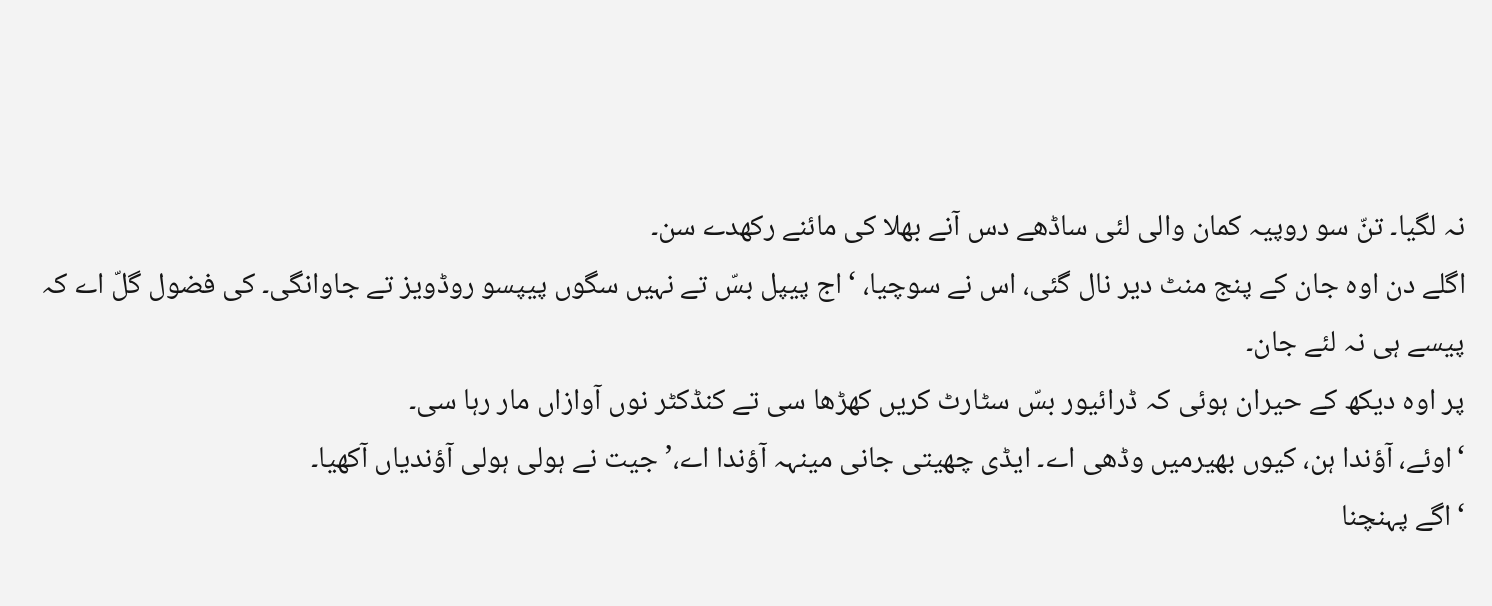نہ لگیا۔ تنّ سو روپیہ کمان والی لئی ساڈھے دس آنے بھلا کی مائنے رکھدے سن۔
اگلے دن اوہ جان کے پنج منٹ دیر نال گئی، اس نے سوچیا، ‘اج پیپل بسّ تے نہیں سگوں پیپسو روڈویز تے جاوانگی۔ کی فضول گلّ اے کہ پیسے ہی نہ لئے جان۔
پر اوہ دیکھ کے حیران ہوئی کہ ڈرائیور بسّ سٹارٹ کریں کھڑھا سی تے کنڈکٹر نوں آوازاں مار رہا سی۔
‘اوئے، آؤندا ہن، کیوں بھیرمیں وڈھی اے۔ ایڈی چھیتی جانی مینہہ آؤندا اے،’ جیت نے ہولی ہولی آؤندیاں آکھیا۔
‘اگے پہنچنا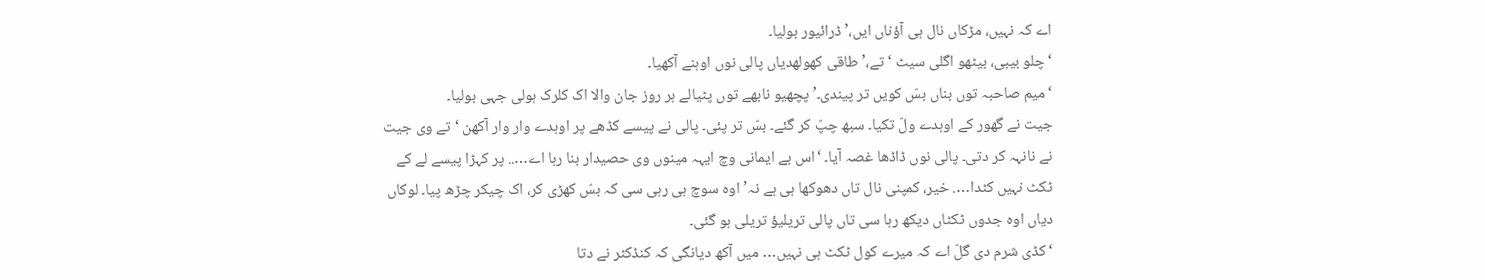اے کہ نہیں، مڑکاں نال ہی آؤناں ایں،’ ڈرائیور بولیا۔
‘چلو بیبی، بیٹھو اگلی سیٹ ‘تے،’ طاقی کھولھدیاں پالی نوں اوہنے آکھیا۔
‘میم صاحبہ توں بناں بسّ کویں تر پیندی۔’ پچھیو نابھے توں پٹیالے ہر روز جان والا اک کلرک ہولی جہی بولیا۔
جیت نے گھور کے اوہدے ولّ تکیا۔ سبھ چپّ کر گئے۔ بسّ تر پئی۔ پالی نے پیسے کڈھے پر اوہدے وار وار آکھن ‘تے وی جیت نے نانہہ کر دتی۔ پالی نوں ڈاڈھا غصہ آیا۔ ‘اس بے ایمانی وچ ایہہ مینوں وی حصیدار بنا رہا اے….. پر کہڑا پیسے لے کے ٹکٹ نہیں کٹدا…. خیر، کمپنی نال تاں دھوکھا ہی ہے نہ’ اوہ سوچ ہی رہی سی کہ بسّ کھڑی کر، اک چیکر چڑھ پیا۔ لوکاں دیاں اوہ جدوں ٹکٹاں دیکھ رہا سی تاں پالی تریلیؤ تریلی ہو گئی۔
‘کڈی شرم دی گلّ اے کہ میرے کول ٹکٹ ہی نہیں… میں آکھ دیانگی کہ کنڈکٹر نے دتا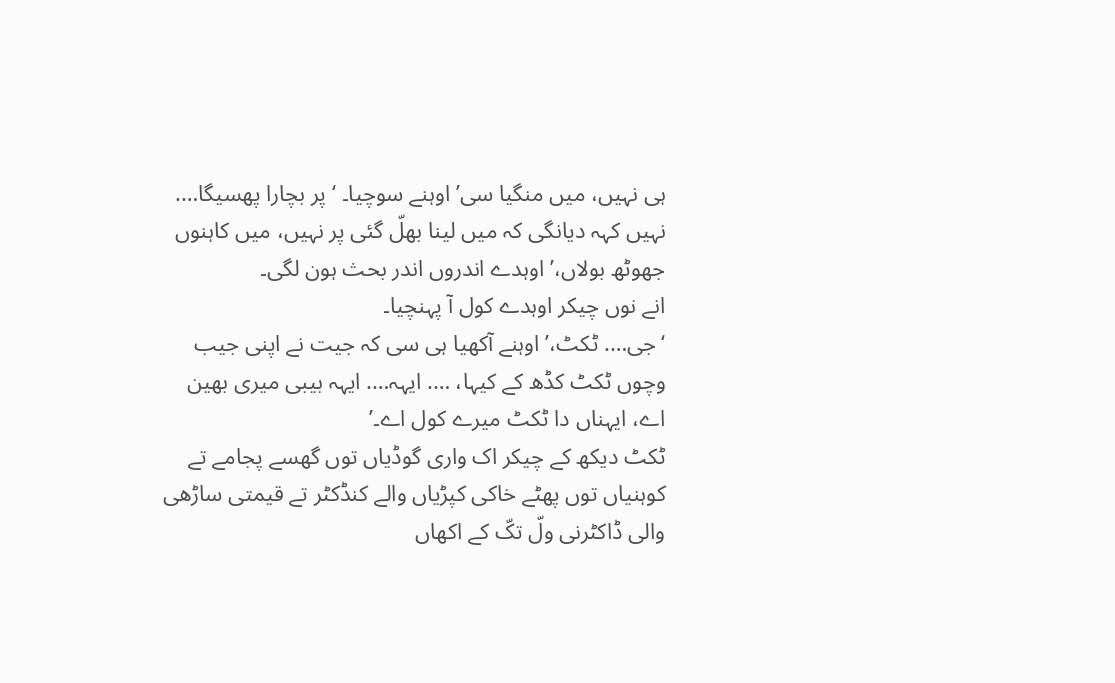ہی نہیں، میں منگیا سی’ اوہنے سوچیا۔ ‘پر بچارا پھسیگا…. نہیں کہہ دیانگی کہ میں لینا بھلّ گئی پر نہیں، میں کاہنوں جھوٹھ بولاں،’ اوہدے اندروں اندر بحث ہون لگی۔
انے نوں چیکر اوہدے کول آ پہنچیا۔
‘جی…. ٹکٹ،’ اوہنے آکھیا ہی سی کہ جیت نے اپنی جیب وچوں ٹکٹ کڈھ کے کیہا، …. ایہہ…. ایہہ بیبی میری بھین اے، ایہناں دا ٹکٹ میرے کول اے۔’
ٹکٹ دیکھ کے چیکر اک واری گوڈیاں توں گھسے پجامے تے کوہنیاں توں پھٹے خاکی کپڑیاں والے کنڈکٹر تے قیمتی ساڑھی والی ڈاکٹرنی ولّ تکّ کے اکھاں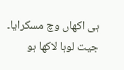ہی اکھاں وچ مسکرایا۔
جیت لوہا لاکھا ہو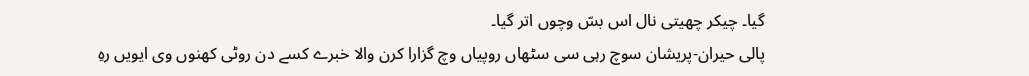گیا۔ چیکر چھیتی نال اس بسّ وچوں اتر گیا۔
پالی حیران-پریشان سوچ رہی سی سٹھاں روپیاں وچ گزارا کرن والا خبرے کسے دن روٹی کھنوں وی ایویں رہِ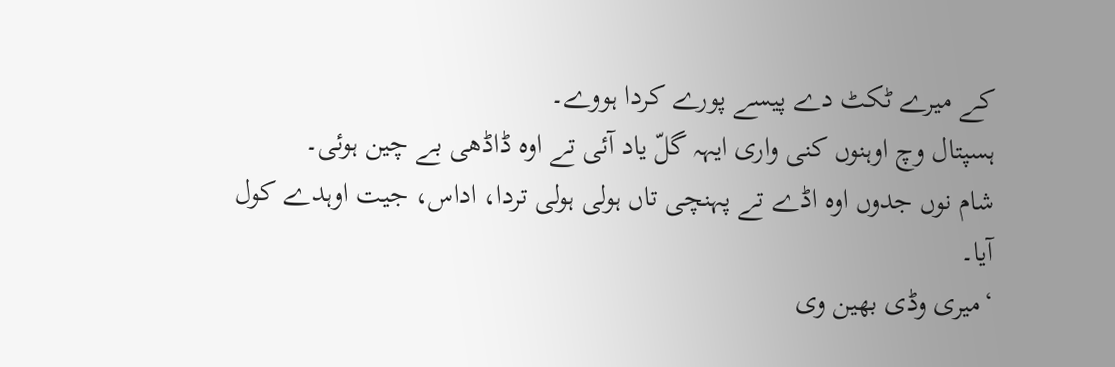کے میرے ٹکٹ دے پیسے پورے کردا ہووے۔
ہسپتال وچ اوہنوں کنی واری ایہہ گلّ یاد آئی تے اوہ ڈاڈھی بے چین ہوئی۔
شام نوں جدوں اوہ اڈے تے پہنچی تاں ہولی ہولی تردا، اداس، جیت اوہدے کول آیا۔
‘میری وڈی بھین وی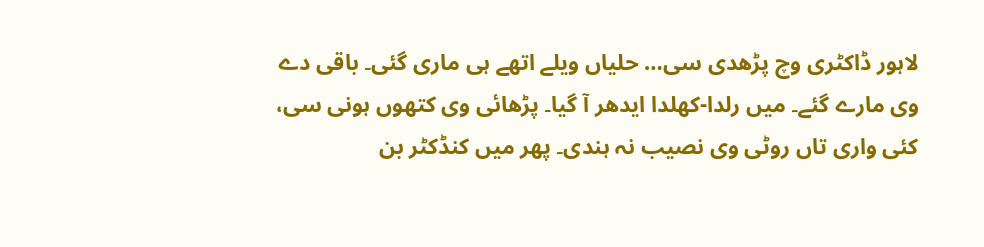لاہور ڈاکٹری وچ پڑھدی سی… حلیاں ویلے اتھے ہی ماری گئی۔ باقی دے وی مارے گئے۔ میں رلدا-کھلدا ایدھر آ گیا۔ پڑھائی وی کتھوں ہونی سی، کئی واری تاں روٹی وی نصیب نہ ہندی۔ پھر میں کنڈکٹر بن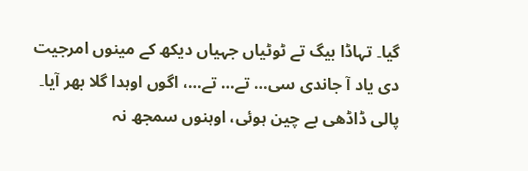گیا۔ تہاڈا بیگ تے ٹوٹیاں جہیاں دیکھ کے مینوں امرجیت دی یاد آ جاندی سی… تے… تے…، اگوں اوہدا گلا بھر آیا۔
پالی ڈاڈھی بے چین ہوئی، اوہنوں سمجھ نہ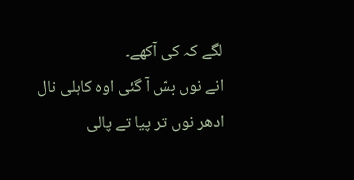لگے کہ کی آکھے۔
انے نوں بسّ آ گئی اوہ کاہلی نال ادھر نوں تر پیا تے پالی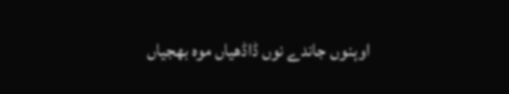اوہنوں جاندے نوں ڈاڈھیاں موہ بھجیاں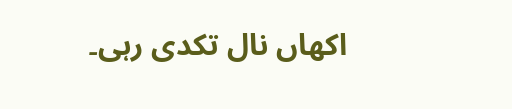اکھاں نال تکدی رہی۔